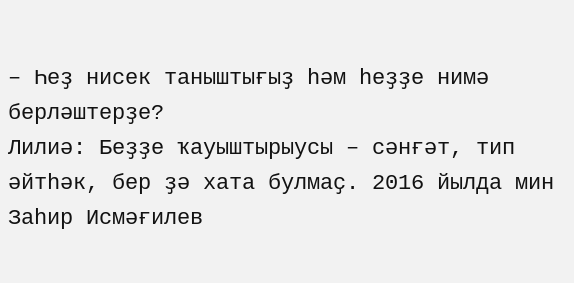– Һеҙ нисек таныштығыҙ һәм һеҙҙе нимә берләштерҙе?
Лилиә: Беҙҙе ҡауыштырыусы – сәнғәт, тип әйтһәк, бер ҙә хата булмаҫ. 2016 йылда мин Заһир Исмәғилев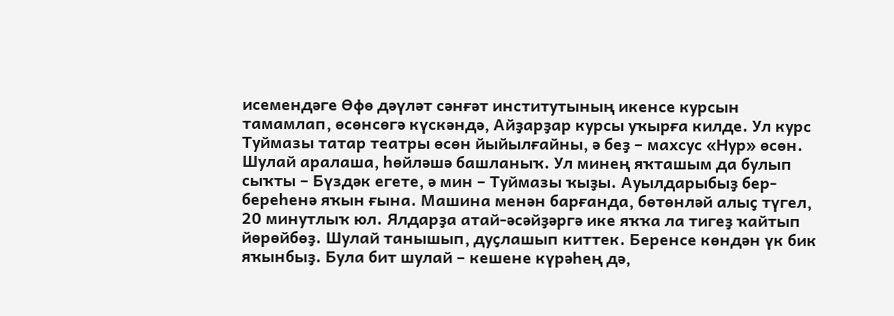исемендәге Өфө дәүләт сәнғәт институтының икенсе курсын тамамлап, өсөнсөгә күскәндә, Айҙарҙар курсы уҡырға килде. Ул курс Туймазы татар театры өсөн йыйылғайны, ә беҙ – махсус «Нур» өсөн. Шулай аралаша, һөйләшә башланыҡ. Ул минең яҡташым да булып сыҡты – Бүздәк егете, ә мин – Туймазы ҡыҙы. Ауылдарыбыҙ бер-береһенә яҡын ғына. Машина менән барғанда, бөтөнләй алыҫ түгел, 20 минутлыҡ юл. Ялдарҙа атай-әсәйҙәргә ике яҡҡа ла тигеҙ ҡайтып йөрөйбөҙ. Шулай танышып, дуҫлашып киттек. Беренсе көндән үк бик яҡынбыҙ. Була бит шулай – кешене күрәһең дә,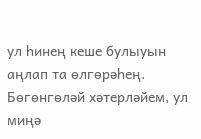ул һинең кеше булыуын аңлап та өлгөрәһең. Бөгөнгөләй хәтерләйем, ул миңә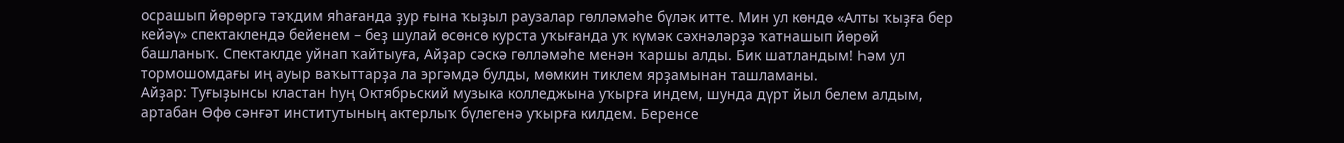осрашып йөрөргә тәҡдим яһағанда ҙур ғына ҡыҙыл раузалар гөлләмәһе бүләк итте. Мин ул көндө «Алты ҡыҙға бер кейәү» спектаклендә бейенем – беҙ шулай өсөнсө курста уҡығанда уҡ күмәк сәхнәләрҙә ҡатнашып йөрөй башланыҡ. Спектаклде уйнап ҡайтыуға, Айҙар сәскә гөлләмәһе менән ҡаршы алды. Бик шатландым! Һәм ул тормошомдағы иң ауыр ваҡыттарҙа ла эргәмдә булды, мөмкин тиклем ярҙамынан ташламаны.
Айҙар: Туғыҙынсы кластан һуң Октябрьский музыка колледжына уҡырға индем, шунда дүрт йыл белем алдым, артабан Өфө сәнғәт институтының актерлыҡ бүлегенә уҡырға килдем. Беренсе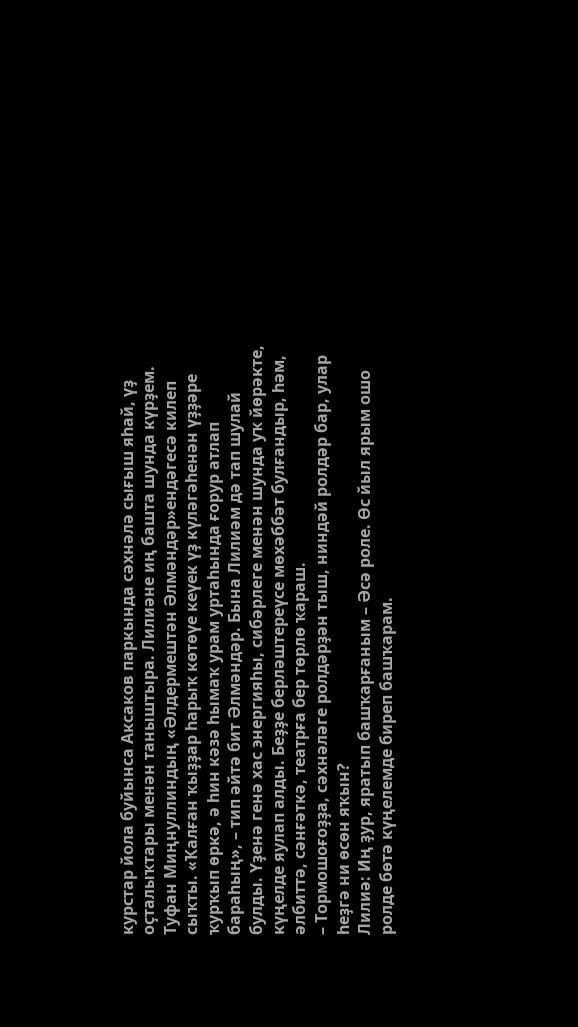курстар йола буйынса Аксаков паркында сәхнәлә сығыш яһай, үҙ оҫталыҡтары менән таныштыра. Лилиәне иң башта шунда күрҙем. Туфан Миңнуллиндың «Әлдермештән Әлмәндәр»ендәгесә килеп сыҡты. «Ҡалған ҡыҙҙар һарыҡ көтөүе кеүек үҙ күләгәһенән үҙҙәре ҡурҡып өркә, ә һин кәзә һымаҡ урам уртаһында ғорур атлап бараһың», – тип әйтә бит Әлмәндәр. Бына Лилиәм дә тап шулай булды. Үҙенә генә хас энергияһы, сибәрлеге менән шунда уҡ йөрәкте, күңелде яулап алды. Беҙҙе берләштереүсе мөхәббәт булғандыр, һәм, әлбиттә, сәнғәткә, театрға бер төрлө ҡараш.
– Тормошоғоҙҙа, сәхнәләге ролдәрҙән тыш, ниндәй ролдәр бар, улар һеҙгә ни өсөн яҡын?
Лилиә: Иң ҙур, яратып башҡарғаным – Әсә роле. Өс йыл ярым ошо ролде бөтә күңелемде биреп башҡарам.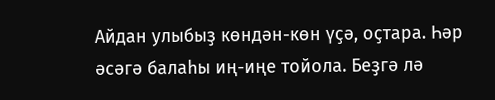Айдан улыбыҙ көндән-көн үҫә, оҫтара. Һәр әсәгә балаһы иң-иңе тойола. Беҙгә лә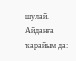шулай. Айданға ҡарайым да: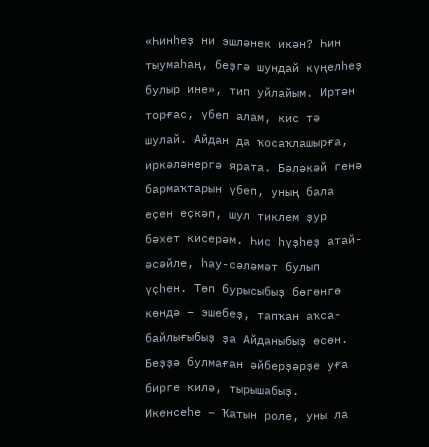«Һинһеҙ ни эшләнек икән? Һин тыумаһаң, беҙгә шундай күңелһеҙ булыр ине», тип уйлайым. Иртән торғас, үбеп алам, кис тә шулай. Айдан да ҡосаҡлашырға, иркәләнергә ярата. Бәләкәй генә бармаҡтарын үбеп, уның бала еҫен еҫкәп, шул тиклем ҙур бәхет кисерәм. Һис һүҙһеҙ атай-әсәйле, һау-сәләмәт булып үҫһен. Төп бурысыбыҙ бөгөнгө көндә – эшебеҙ, тапҡан аҡса-байлығыбыҙ ҙа Айданыбыҙ өсөн. Беҙҙә булмаған әйберҙәрҙе уға бирге килә, тырышабыҙ.
Икенсеһе – Ҡатын роле, уны ла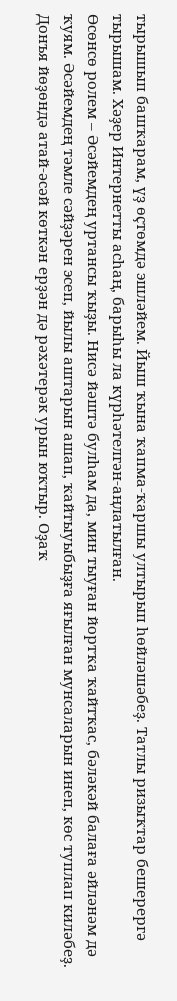тырышып башҡарам, үҙ өҫтөмдә эшләйем. Йыш ҡына ҡапма-ҡаршы ултырып һөйләшәбеҙ. Татлы ризыҡтар бешерергә тырышам. Хәҙер Интернетты асһаң, барыһы ла күрһәтелгән-аңлатылған.
Өсөнсө ролем – Әсәйемдең уртансы ҡыҙы. Нисә йәштә булһам да, мин тыуған йортҡа ҡайтҡас, бәләкәй балаға әйләнәм дә ҡуям. Әсәйемдең тәмле сәйҙәрен эсеп, йылы аштарын ашап, ҡайтыуыбыҙға яғылған мунсаларын инеп, көс туплап киләбеҙ. Донъя йөҙөндә атай-әсәй көткән ерҙән дә рәхәтерәк урын юҡтыр. Оҙаҡ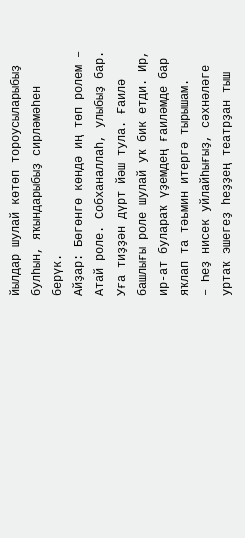йылдар шулай көтөп тороусыларыбыҙ булһын, яҡындарыбыҙ сирләмәһен берүк.
Айҙар: Бөгөнгө көндә иң төп ролем – Атай роле. Собханаллаһ, улыбыҙ бар. Уға тиҙҙән дүрт йәш тула. Ғаилә башлығы роле шулай уҡ бик етди. Ир, ир-ат булараҡ үҙемдең ғаиләмде бар яҡлап та тәьмин итергә тырышам.
– Һеҙ нисек уйлайһығыҙ, сәхнәләге уртаҡ эшегеҙ һеҙҙең театрҙан тыш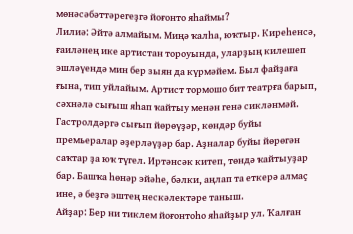мөнәсәбәттәрегеҙгә йоғонто яһаймы?
Лилиә: Әйтә алмайым. Миңә ҡалһа, юҡтыр. Киреһенсә, ғаиләнең ике артистан тороуында, уларҙың килешеп эшләүендә мин бер зыян да күрмәйем. Был файҙаға ғына, тип уйлайым. Артист тормошо бит театрға барып, сәхнәлә сығыш яһап ҡайтыу менән генә сикләнмәй. Гастролдәргә сығып йөрөүҙәр, көндәр буйы премьералар әҙерләүҙәр бар. Аҙналар буйы йөрөгән саҡтар ҙа юҡ түгел. Иртәнсәк китеп, төндә ҡайтыуҙар бар. Башҡа һөнәр эйәһе, бәлки, аңлап та еткерә алмаҫ ине, ә беҙгә эштең нескәлектәре таныш.
Айҙар: Бер ни тиклем йоғонтоһо яһайҙыр ул. Ҡалған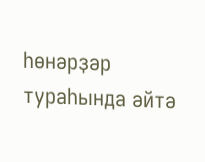һөнәрҙәр тураһында әйтә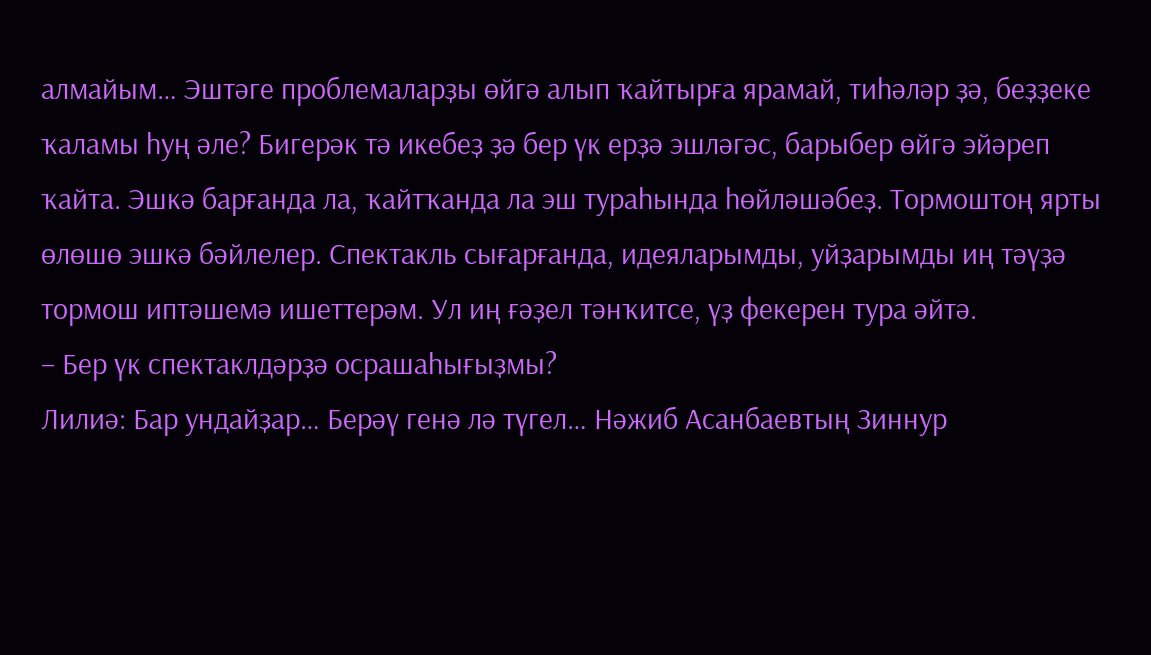алмайым… Эштәге проблемаларҙы өйгә алып ҡайтырға ярамай, тиһәләр ҙә, беҙҙеке ҡаламы һуң әле? Бигерәк тә икебеҙ ҙә бер үк ерҙә эшләгәс, барыбер өйгә эйәреп ҡайта. Эшкә барғанда ла, ҡайтҡанда ла эш тураһында һөйләшәбеҙ. Тормоштоң ярты өлөшө эшкә бәйлелер. Спектакль сығарғанда, идеяларымды, уйҙарымды иң тәүҙә тормош иптәшемә ишеттерәм. Ул иң ғәҙел тәнҡитсе, үҙ фекерен тура әйтә.
– Бер үк спектаклдәрҙә осрашаһығыҙмы?
Лилиә: Бар ундайҙар… Берәү генә лә түгел… Нәжиб Асанбаевтың Зиннур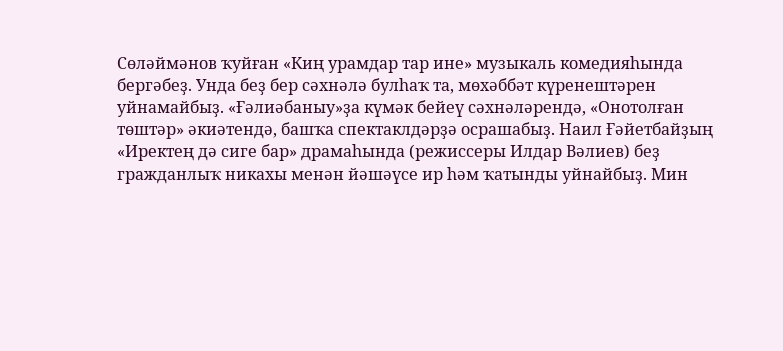Сөләймәнов ҡуйған «Киң урамдар тар ине» музыкаль комедияһында бергәбеҙ. Унда беҙ бер сәхнәлә булһаҡ та, мөхәббәт күренештәрен уйнамайбыҙ. «Ғәлиәбаныу»ҙа күмәк бейеү сәхнәләрендә, «Онотолған төштәр» әкиәтендә, башҡа спектаклдәрҙә осрашабыҙ. Наил Ғәйетбайҙың «Иректең дә сиге бар» драмаһында (режиссеры Илдар Вәлиев) беҙ гражданлыҡ никахы менән йәшәүсе ир һәм ҡатынды уйнайбыҙ. Мин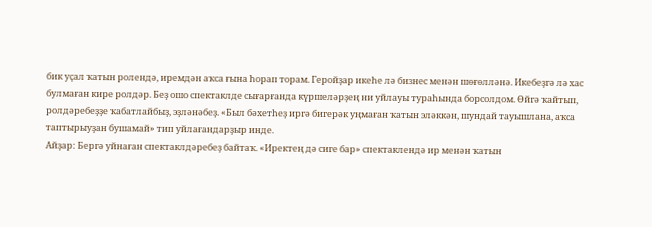бик уҫал ҡатын ролендә, иремдән аҡса ғына һорап торам. Геройҙар икеһе лә бизнес менән шөғөлләнә. Икебеҙгә лә хас булмаған кире ролдәр. Беҙ ошо спектаклде сығарғанда күршеләрҙең ни уйлауы тураһында борсолдом. Өйгә ҡайтып, ролдәребеҙҙе ҡабатлайбыҙ, эҙләнәбеҙ. «Был бәхетһеҙ иргә бигерәк уңмаған ҡатын эләккән, шундай тауышлана, аҡса таптырыуҙан бушамай» тип уйлағандарҙыр инде.
Айҙар: Бергә уйнаған спектаклдәребеҙ байтаҡ. «Иректең дә сиге бар» спектаклендә ир менән ҡатын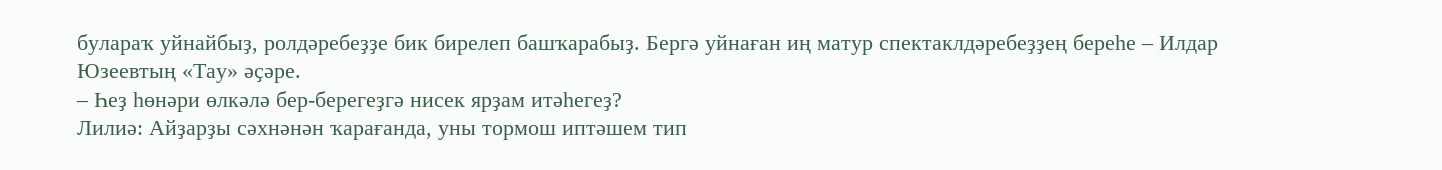булараҡ уйнайбыҙ, ролдәребеҙҙе бик бирелеп башҡарабыҙ. Бергә уйнаған иң матур спектаклдәребеҙҙең береһе – Илдар Юзеевтың «Тау» әҫәре.
– Һеҙ һөнәри өлкәлә бер-берегеҙгә нисек ярҙам итәһегеҙ?
Лилиә: Айҙарҙы сәхнәнән ҡарағанда, уны тормош иптәшем тип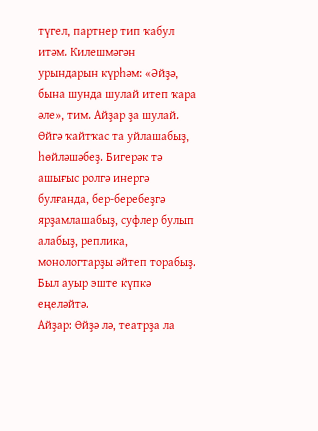түгел, партнер тип ҡабул итәм. Килешмәгән урындарын күрһәм: «Әйҙә, бына шунда шулай итеп ҡара әле», тим. Айҙар ҙа шулай. Өйгә ҡайтҡас та уйлашабыҙ, һөйләшәбеҙ. Бигерәк тә ашығыс ролгә инергә булғанда, бер-беребеҙгә ярҙамлашабыҙ, суфлер булып алабыҙ, реплика, монологтарҙы әйтеп торабыҙ. Был ауыр эште күпкә еңеләйтә.
Айҙар: Өйҙә лә, театрҙа ла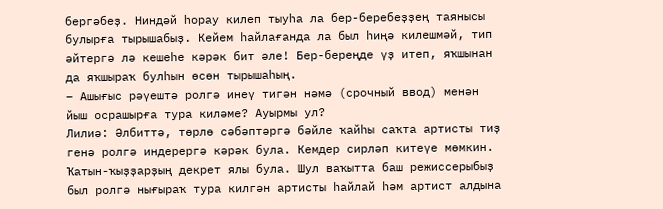бергәбеҙ. Ниндәй һорау килеп тыуһа ла бер-беребеҙҙең таянысы булырға тырышабыҙ. Кейем һайлағанда ла был һиңә килешмәй, тип әйтергә лә кешеһе кәрәк бит әле! Бер-береңде үҙ итеп, яҡшынан да яҡшыраҡ булһын өсөн тырышаһың.
– Ашығыс рәүештә ролгә инеү тигән нәмә (срочный ввод) менән йыш осрашырға тура киләме? Ауырмы ул?
Лилиә: Әлбиттә, төрлө сәбәптәргә бәйле ҡайһы саҡта артисты тиҙ генә ролгә индерергә кәрәк була. Кемдер сирләп китеүе мөмкин. Ҡатын-ҡыҙҙарҙың декрет ялы була. Шул ваҡытта баш режиссерыбыҙ был ролгә нығыраҡ тура килгән артисты һайлай һәм артист алдына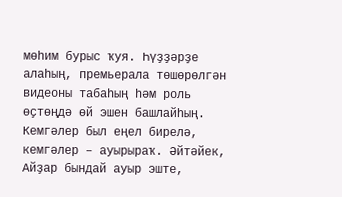мөһим бурыс ҡуя. Һүҙҙәрҙе алаһың, премьерала төшөрөлгән видеоны табаһың һәм роль өҫтөңдә өй эшен башлайһың. Кемгәлер был еңел бирелә, кемгәлер – ауырыраҡ. Әйтәйек, Айҙар бындай ауыр эште,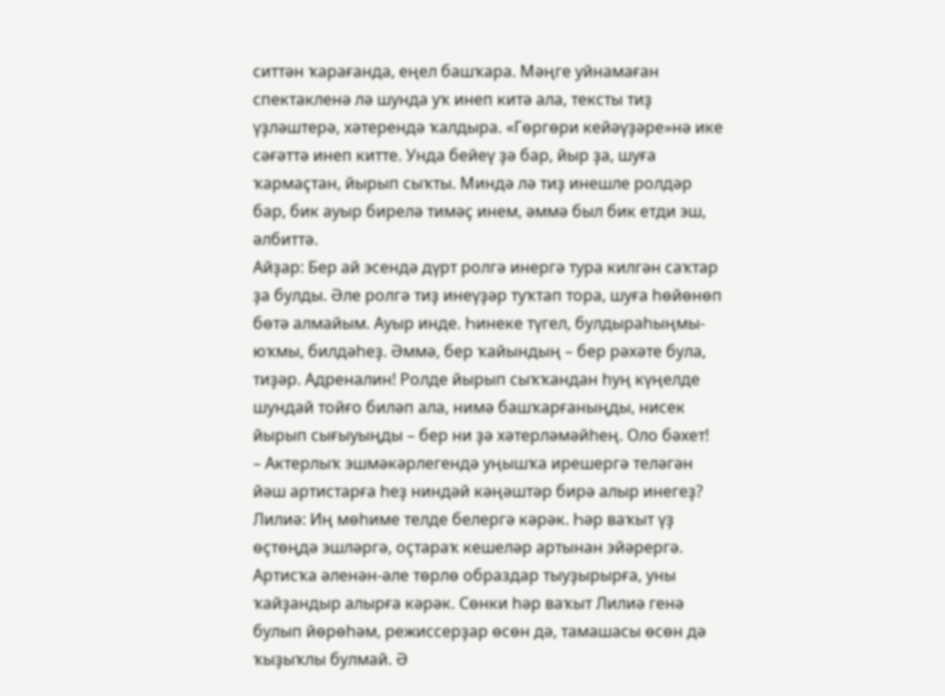ситтән ҡарағанда, еңел башҡара. Мәңге уйнамаған спектакленә лә шунда уҡ инеп китә ала, тексты тиҙ үҙләштерә, хәтерендә ҡалдыра. «Гөргөри кейәүҙәре»нә ике сәғәттә инеп китте. Унда бейеү ҙә бар, йыр ҙа, шуға ҡармаҫтан, йырып сыҡты. Миндә лә тиҙ инешле ролдәр бар, бик ауыр бирелә тимәҫ инем, әммә был бик етди эш, әлбиттә.
Айҙар: Бер ай эсендә дүрт ролгә инергә тура килгән саҡтар ҙа булды. Әле ролгә тиҙ инеүҙәр туҡтап тора, шуға һөйөнөп бөтә алмайым. Ауыр инде. Һинеке түгел, булдыраһыңмы-юҡмы, билдәһеҙ. Әммә, бер ҡайындың – бер рәхәте була, тиҙәр. Адреналин! Ролде йырып сыҡҡандан һуң күңелде шундай тойғо биләп ала, нимә башҡарғаныңды, нисек йырып сығыуыңды – бер ни ҙә хәтерләмәйһең. Оло бәхет!
– Актерлыҡ эшмәкәрлегендә уңышҡа ирешергә теләгән йәш артистарға һеҙ ниндәй кәңәштәр бирә алыр инегеҙ?
Лилиә: Иң мөһиме телде белергә кәрәк. Һәр ваҡыт үҙ өҫтөңдә эшләргә, оҫтараҡ кешеләр артынан эйәрергә. Артисҡа әленән-әле төрлө образдар тыуҙырырға, уны ҡайҙандыр алырға кәрәк. Сөнки һәр ваҡыт Лилиә генә булып йөрөһәм, режиссерҙар өсөн дә, тамашасы өсөн дә ҡыҙыҡлы булмай. Ә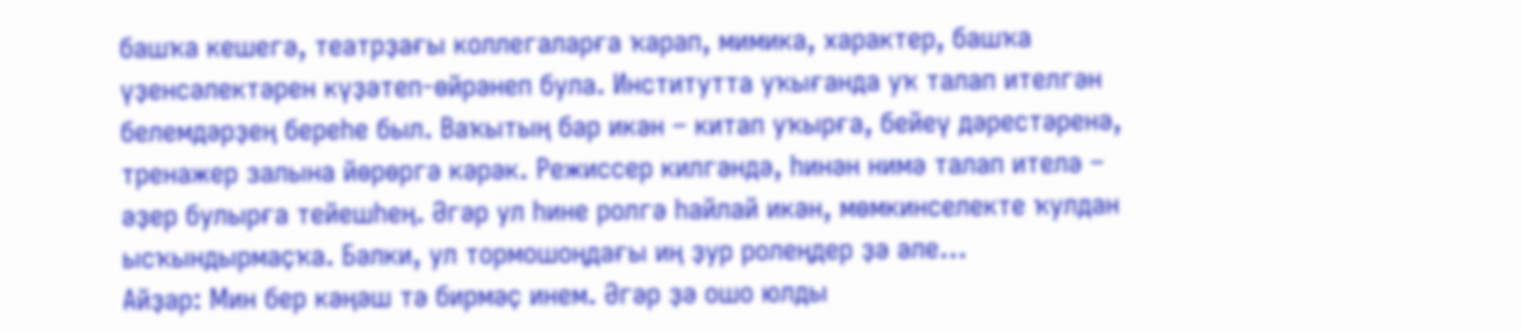башҡа кешегә, театрҙағы коллегаларға ҡарап, мимика, характер, башҡа үҙенсәлектәрен күҙәтеп-өйрәнеп була. Институтта уҡығанда уҡ талап ителгән белемдәрҙең береһе был. Ваҡытың бар икән – китап уҡырға, бейеү дәрестәренә, тренажер залына йөрөргә кәрәк. Режиссер килгәндә, һинән нимә талап ителә – әҙер булырға тейешһең. Әгәр ул һине ролгә һайлай икән, мөмкинселекте ҡулдан ысҡындырмаҫҡа. Бәлки, ул тормошоңдағы иң ҙур ролеңдер ҙә әле…
Айҙар: Мин бер кәңәш тә бирмәҫ инем. Әгәр ҙә ошо юлды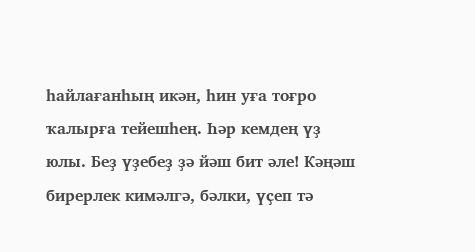һайлағанһың икән, һин уға тоғро ҡалырға тейешһең. Һәр кемдең үҙ юлы. Беҙ үҙебеҙ ҙә йәш бит әле! Кәңәш бирерлек кимәлгә, бәлки, үҫеп тә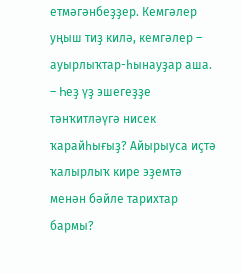етмәгәнбеҙҙер. Кемгәлер уңыш тиҙ килә, кемгәлер – ауырлыҡтар-һынауҙар аша.
– Һеҙ үҙ эшегеҙҙе тәнҡитләүгә нисек ҡарайһығыҙ? Айырыуса иҫтә ҡалырлыҡ кире эҙемтә менән бәйле тарихтар бармы?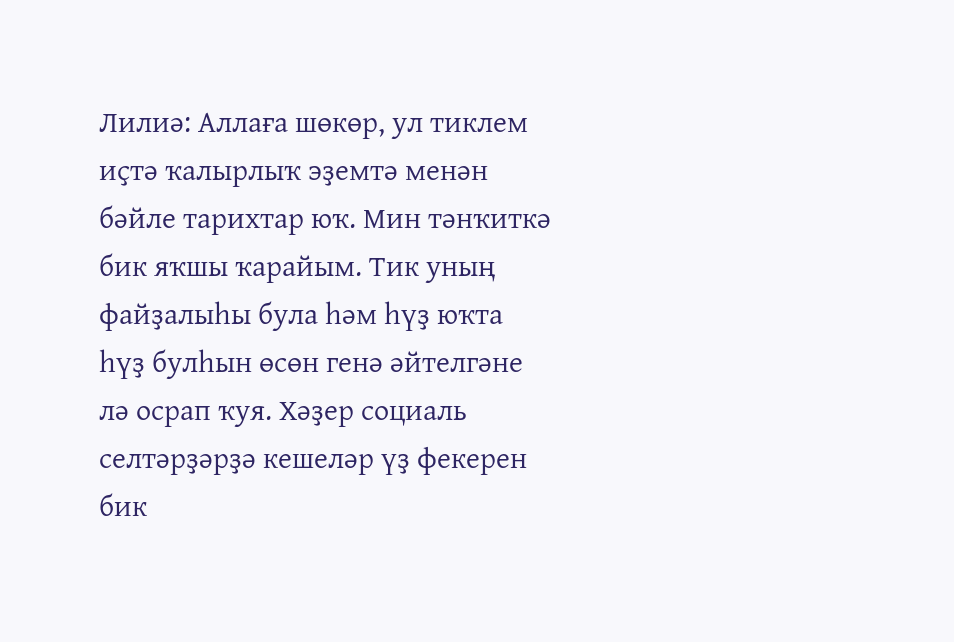Лилиә: Аллаға шөкөр, ул тиклем иҫтә ҡалырлыҡ эҙемтә менән бәйле тарихтар юҡ. Мин тәнҡиткә бик яҡшы ҡарайым. Тик уның файҙалыһы була һәм һүҙ юҡта һүҙ булһын өсөн генә әйтелгәне лә осрап ҡуя. Хәҙер социаль селтәрҙәрҙә кешеләр үҙ фекерен бик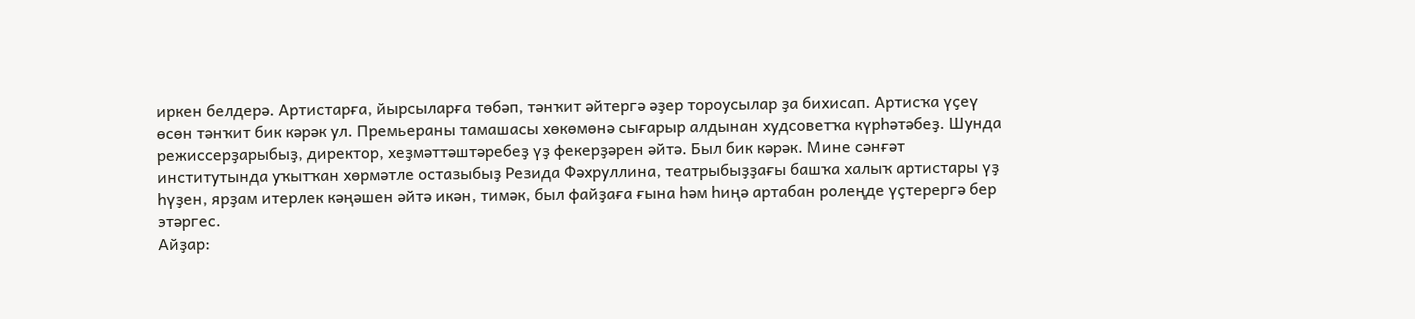иркен белдерә. Артистарға, йырсыларға төбәп, тәнҡит әйтергә әҙер тороусылар ҙа бихисап. Артисҡа үҫеү өсөн тәнҡит бик кәрәк ул. Премьераны тамашасы хөкөмөнә сығарыр алдынан худсоветҡа күрһәтәбеҙ. Шунда режиссерҙарыбыҙ, директор, хеҙмәттәштәребеҙ үҙ фекерҙәрен әйтә. Был бик кәрәк. Мине сәнғәт институтында уҡытҡан хөрмәтле остазыбыҙ Резида Фәхруллина, театрыбыҙҙағы башҡа халыҡ артистары үҙ һүҙен, ярҙам итерлек кәңәшен әйтә икән, тимәк, был файҙаға ғына һәм һиңә артабан ролеңде үҫтерергә бер этәргес.
Айҙар: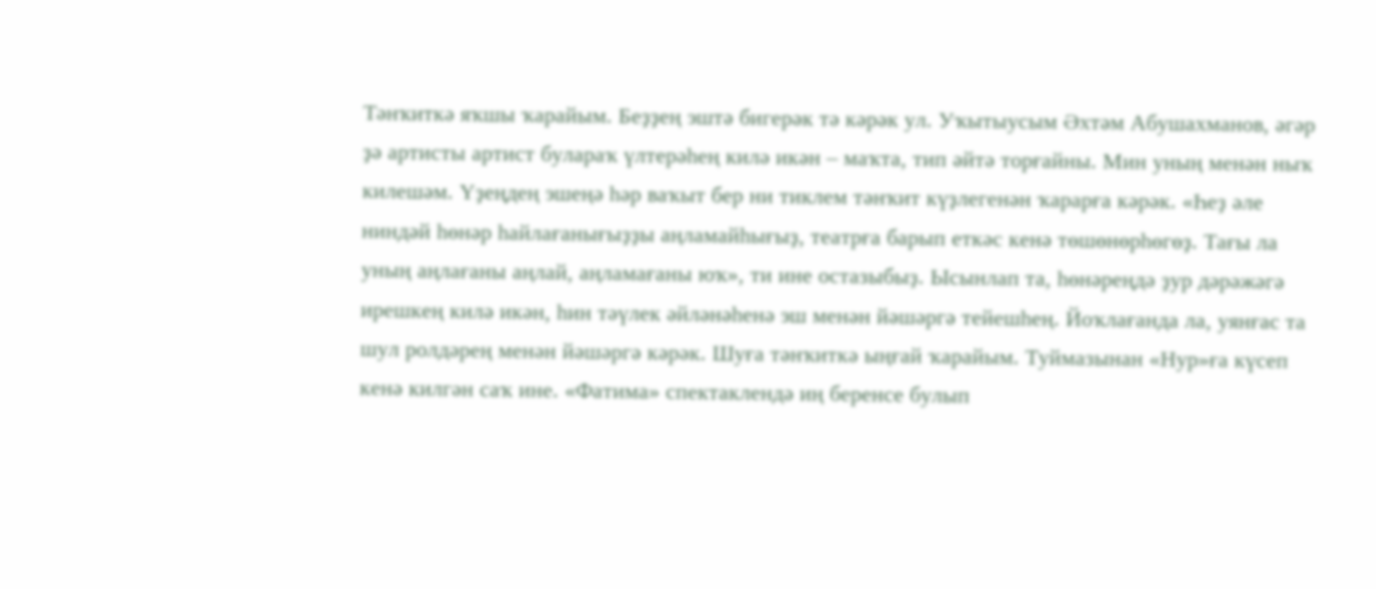Тәнҡиткә яҡшы ҡарайым. Беҙҙең эштә бигерәк тә кәрәк ул. Уҡытыусым Әхтәм Абушахманов, әгәр ҙә артисты артист булараҡ үлтерәһең килә икән – маҡта, тип әйтә торғайны. Мин уның менән ныҡ килешәм. Үҙеңдең эшеңә һәр ваҡыт бер ни тиклем тәнҡит күҙлегенән ҡарарға кәрәк. «Һеҙ әле ниндәй һөнәр һайлағанығыҙҙы аңламайһығыҙ, театрға барып еткәс кенә төшөнөрһөгөҙ. Тағы ла уның аңлағаны аңлай, аңламағаны юҡ», ти ине остазыбыҙ. Ысынлап та, һөнәреңдә ҙур дәрәжәгә ирешкең килә икән, һин тәүлек әйләнәһенә эш менән йәшәргә тейешһең. Йоҡлағанда ла, уянғас та шул ролдәрең менән йәшәргә кәрәк. Шуға тәнҡиткә ыңғай ҡарайым. Туймазынан «Нур»ға күсеп кенә килгән саҡ ине. «Фатима» спектаклендә иң беренсе булып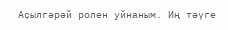Аҫылгәрәй ролен уйнаным. Иң тәүге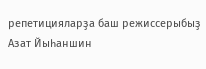репетицияларҙа баш режиссерыбыҙ Азат Йыһаншин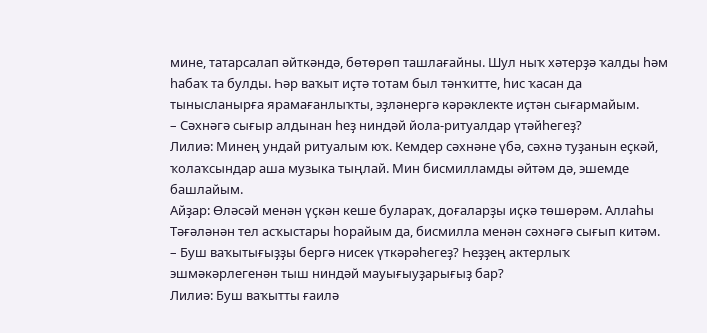мине, татарсалап әйткәндә, бөтөрөп ташлағайны. Шул ныҡ хәтерҙә ҡалды һәм һабаҡ та булды. Һәр ваҡыт иҫтә тотам был тәнҡитте, һис ҡасан да тынысланырға ярамағанлыҡты, эҙләнергә кәрәклекте иҫтән сығармайым.
– Сәхнәгә сығыр алдынан һеҙ ниндәй йола-ритуалдар үтәйһегеҙ?
Лилиә: Минең ундай ритуалым юҡ. Кемдер сәхнәне үбә, сәхнә туҙанын еҫкәй, ҡолаҡсындар аша музыка тыңлай. Мин бисмилламды әйтәм дә, эшемде башлайым.
Айҙар: Өләсәй менән үҫкән кеше булараҡ, доғаларҙы иҫкә төшөрәм. Аллаһы Тәғәләнән тел асҡыстары һорайым да, бисмилла менән сәхнәгә сығып китәм.
– Буш ваҡытығыҙҙы бергә нисек үткәрәһегеҙ? Һеҙҙең актерлыҡ эшмәкәрлегенән тыш ниндәй мауығыуҙарығыҙ бар?
Лилиә: Буш ваҡытты ғаилә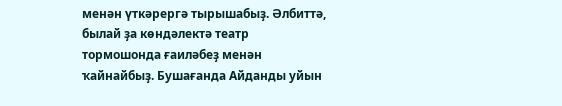менән үткәрергә тырышабыҙ. Әлбиттә, былай ҙа көндәлектә театр тормошонда ғаиләбеҙ менән ҡайнайбыҙ. Бушағанда Айданды уйын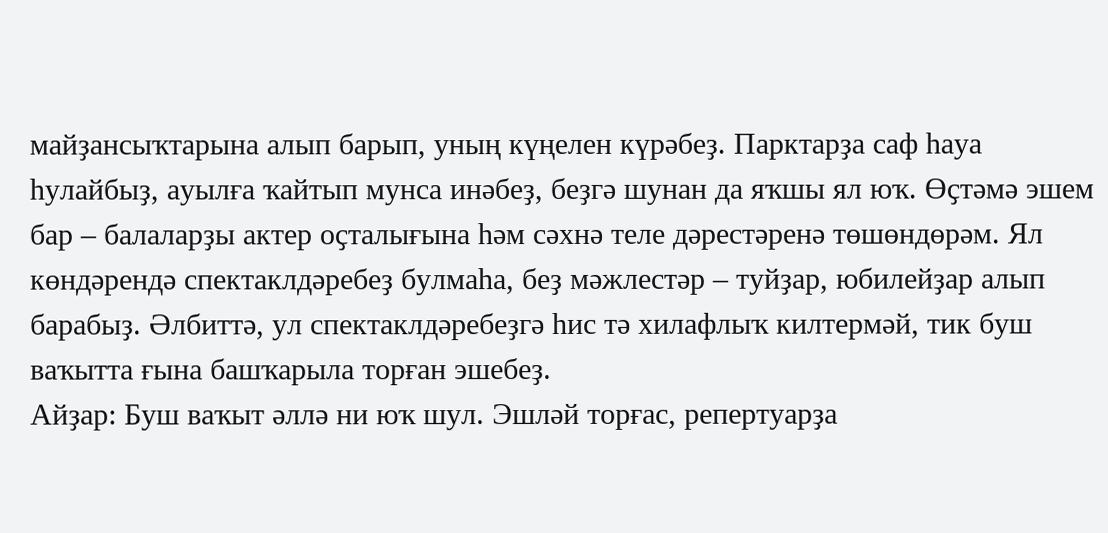майҙансыҡтарына алып барып, уның күңелен күрәбеҙ. Парктарҙа саф һауа һулайбыҙ, ауылға ҡайтып мунса инәбеҙ, беҙгә шунан да яҡшы ял юҡ. Өҫтәмә эшем бар – балаларҙы актер оҫталығына һәм сәхнә теле дәрестәренә төшөндөрәм. Ял көндәрендә спектаклдәребеҙ булмаһа, беҙ мәжлестәр – туйҙар, юбилейҙар алып барабыҙ. Әлбиттә, ул спектаклдәребеҙгә һис тә хилафлыҡ килтермәй, тик буш ваҡытта ғына башҡарыла торған эшебеҙ.
Айҙар: Буш ваҡыт әллә ни юҡ шул. Эшләй торғас, репертуарҙа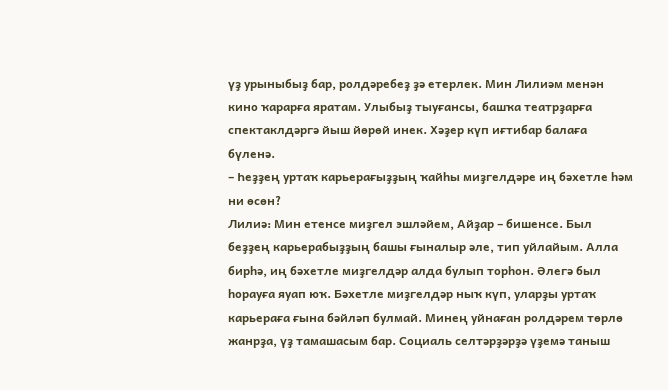үҙ урыныбыҙ бар, ролдәребеҙ ҙә етерлек. Мин Лилиәм менән кино ҡарарға яратам. Улыбыҙ тыуғансы, башҡа театрҙарға спектаклдәргә йыш йөрөй инек. Хәҙер күп иғтибар балаға бүленә.
– Һеҙҙең уртаҡ карьерағыҙҙың ҡайһы миҙгелдәре иң бәхетле һәм ни өсөн?
Лилиә: Мин етенсе миҙгел эшләйем, Айҙар – бишенсе. Был беҙҙең карьерабыҙҙың башы ғыналыр әле, тип уйлайым. Алла бирһә, иң бәхетле миҙгелдәр алда булып торһон. Әлегә был һорауға яуап юҡ. Бәхетле миҙгелдәр ныҡ күп, уларҙы уртаҡ карьераға ғына бәйләп булмай. Минең уйнаған ролдәрем төрлө жанрҙа, үҙ тамашасым бар. Социаль селтәрҙәрҙә үҙемә таныш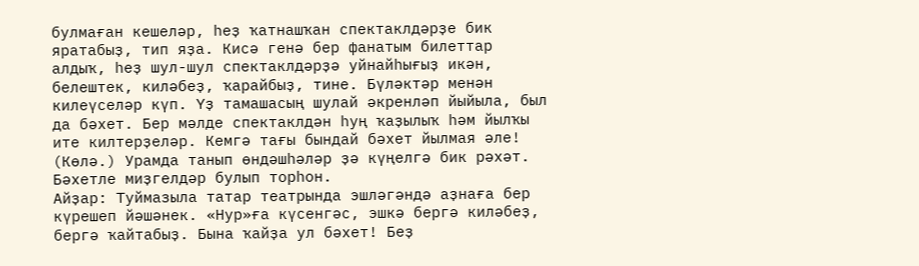булмаған кешеләр, һеҙ ҡатнашҡан спектаклдәрҙе бик яратабыҙ, тип яҙа. Кисә генә бер фанатым билеттар алдыҡ, һеҙ шул-шул спектаклдәрҙә уйнайһығыҙ икән, белештек, киләбеҙ, ҡарайбыҙ, тине. Бүләктәр менән килеүселәр күп. Үҙ тамашасың шулай әкренләп йыйыла, был да бәхет. Бер мәлде спектаклдән һуң ҡаҙылыҡ һәм йылҡы ите килтерҙеләр. Кемгә тағы бындай бәхет йылмая әле! (Көлә.) Урамда танып өндәшһәләр ҙә күңелгә бик рәхәт. Бәхетле миҙгелдәр булып торһон.
Айҙар: Туймазыла татар театрында эшләгәндә аҙнаға бер күрешеп йәшәнек. «Нур»ға күсенгәс, эшкә бергә киләбеҙ, бергә ҡайтабыҙ. Бына ҡайҙа ул бәхет! Беҙ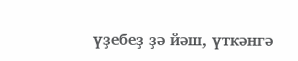үҙебеҙ ҙә йәш, үткәнгә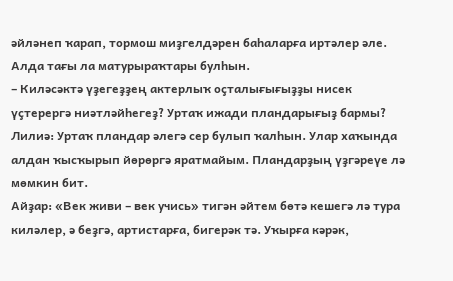әйләнеп ҡарап, тормош миҙгелдәрен баһаларға иртәлер әле. Алда тағы ла матурыраҡтары булһын.
– Киләсәктә үҙегеҙҙең актерлыҡ оҫталығығыҙҙы нисек үҫтерергә ниәтләйһегеҙ? Уртаҡ ижади пландарығыҙ бармы?
Лилиә: Уртаҡ пландар әлегә сер булып ҡалһын. Улар хаҡында алдан ҡысҡырып йөрөргә яратмайым. Пландарҙың үҙгәреүе лә мөмкин бит.
Айҙар: «Век живи – век учись» тигән әйтем бөтә кешегә лә тура киләлер, ә беҙгә, артистарға, бигерәк тә. Уҡырға кәрәк,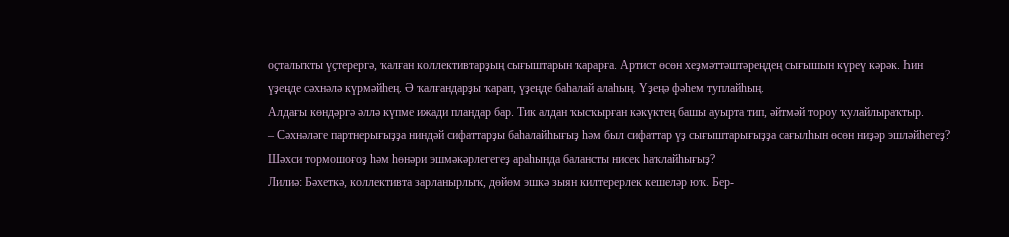оҫталыҡты үҫтерергә, ҡалған коллективтарҙың сығыштарын ҡарарға. Артист өсөн хеҙмәттәштәреңдең сығышын күреү кәрәк. Һин үҙеңде сәхнәлә күрмәйһең. Ә ҡалғандарҙы ҡарап, үҙеңде баһалай алаһың. Үҙеңә фәһем туплайһың.
Алдағы көндәргә әллә күпме ижади пландар бар. Тик алдан ҡысҡырған кәкүктең башы ауырта тип, әйтмәй тороу ҡулайлыраҡтыр.
– Сәхнәләге партнерығыҙҙа ниндәй сифаттарҙы баһалайһығыҙ һәм был сифаттар үҙ сығыштарығыҙҙа сағылһын өсөн ниҙәр эшләйһегеҙ? Шәхси тормошоғоҙ һәм һөнәри эшмәкәрлегегеҙ араһында балансты нисек һаҡлайһығыҙ?
Лилиә: Бәхеткә, коллективта зарланырлыҡ, дөйөм эшкә зыян килтерерлек кешеләр юҡ. Бер-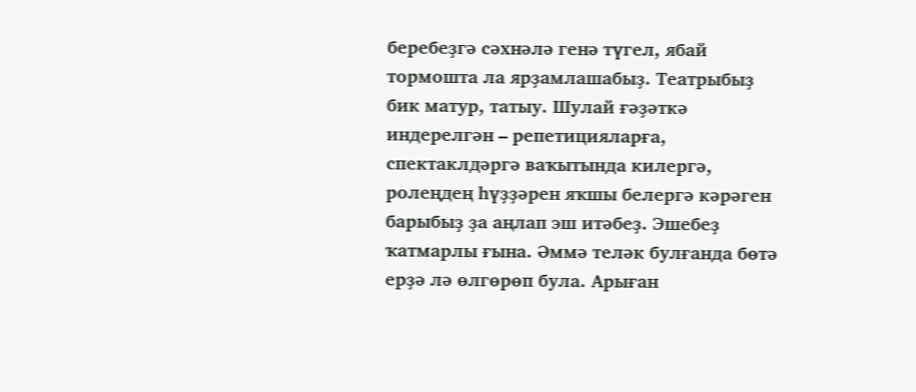беребеҙгә сәхнәлә генә түгел, ябай тормошта ла ярҙамлашабыҙ. Театрыбыҙ бик матур, татыу. Шулай ғәҙәткә индерелгән – репетицияларға, спектаклдәргә ваҡытында килергә, ролеңдең һүҙҙәрен яҡшы белергә кәрәген барыбыҙ ҙа аңлап эш итәбеҙ. Эшебеҙ ҡатмарлы ғына. Әммә теләк булғанда бөтә ерҙә лә өлгөрөп була. Арыған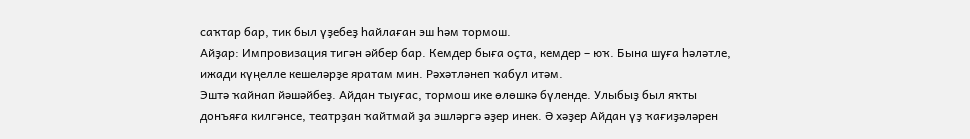саҡтар бар, тик был үҙебеҙ һайлаған эш һәм тормош.
Айҙар: Импровизация тигән әйбер бар. Кемдер быға оҫта, кемдер – юҡ. Бына шуға һәләтле, ижади күңелле кешеләрҙе яратам мин. Рәхәтләнеп ҡабул итәм.
Эштә ҡайнап йәшәйбеҙ. Айдан тыуғас, тормош ике өлөшкә бүленде. Улыбыҙ был яҡты донъяға килгәнсе, театрҙан ҡайтмай ҙа эшләргә әҙер инек. Ә хәҙер Айдан үҙ ҡағиҙәләрен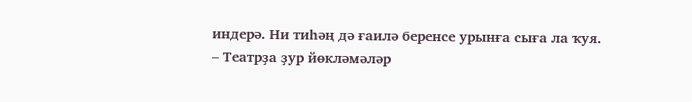индерә. Ни тиһәң дә ғаилә беренсе урынға сыға ла ҡуя.
– Театрҙа ҙур йөкләмәләр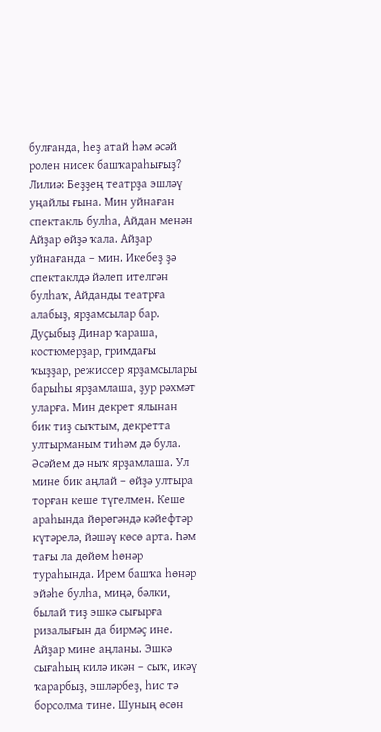булғанда, һеҙ атай һәм әсәй ролен нисек башҡараһығыҙ?
Лилиә: Беҙҙең театрҙа эшләү уңайлы ғына. Мин уйнаған спектакль булһа, Айдан менән Айҙар өйҙә ҡала. Айҙар уйнағанда – мин. Икебеҙ ҙә спектаклдә йәлеп ителгән булһаҡ, Айданды театрға алабыҙ, ярҙамсылар бар. Дуҫыбыҙ Динар ҡараша, костюмерҙар, гримдағы ҡыҙҙар, режиссер ярҙамсылары барыһы ярҙамлаша, ҙур рәхмәт уларға. Мин декрет ялынан бик тиҙ сыҡтым, декретта ултырманым тиһәм дә була. Әсәйем дә ныҡ ярҙамлаша. Ул мине бик аңлай – өйҙә ултыра торған кеше түгелмен. Кеше араһында йөрөгәндә кәйефтәр күтәрелә, йәшәү көсө арта. Һәм тағы ла дөйөм һөнәр тураһында. Ирем башҡа һөнәр эйәһе булһа, миңә, бәлки, былай тиҙ эшкә сығырға ризалығын да бирмәҫ ине. Айҙар мине аңланы. Эшкә сығаһың килә икән – сыҡ, икәү ҡарарбыҙ, эшләрбеҙ, һис тә борсолма тине. Шуның өсөн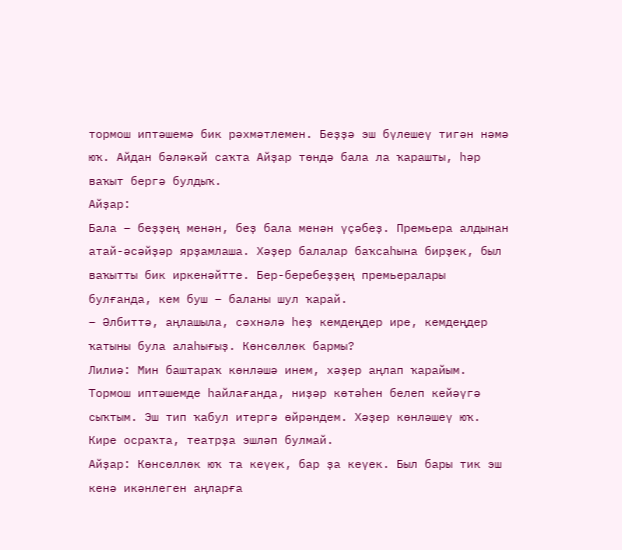тормош иптәшемә бик рәхмәтлемен. Беҙҙә эш бүлешеү тигән нәмә юҡ. Айдан бәләкәй саҡта Айҙар төндә бала ла ҡарашты, һәр ваҡыт бергә булдыҡ.
Айҙар:
Бала – беҙҙең менән, беҙ бала менән үҫәбеҙ. Премьера алдынан атай-әсәйҙәр ярҙамлаша. Хәҙер балалар баҡсаһына бирҙек, был ваҡытты бик иркенәйтте. Бер-беребеҙҙең премьералары булғанда, кем буш – баланы шул ҡарай.
– Әлбиттә, аңлашыла, сәхнәлә һеҙ кемдеңдер ире, кемдеңдер ҡатыны була алаһығыҙ. Көнсөллөк бармы?
Лилиә: Мин баштараҡ көнләшә инем, хәҙер аңлап ҡарайым. Тормош иптәшемде һайлағанда, ниҙәр көтәһен белеп кейәүгә сыҡтым. Эш тип ҡабул итергә өйрәндем. Хәҙер көнләшеү юҡ. Кире осраҡта, театрҙа эшләп булмай.
Айҙар: Көнсөллөк юҡ та кеүек, бар ҙа кеүек. Был бары тик эш кенә икәнлеген аңларға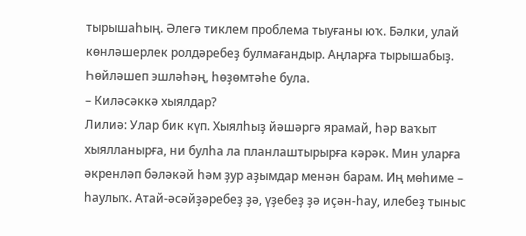тырышаһың. Әлегә тиклем проблема тыуғаны юҡ. Бәлки, улай көнләшерлек ролдәребеҙ булмағандыр. Аңларға тырышабыҙ. Һөйләшеп эшләһәң, һөҙөмтәһе була.
– Киләсәккә хыялдар?
Лилиә: Улар бик күп. Хыялһыҙ йәшәргә ярамай, һәр ваҡыт хыялланырға, ни булһа ла планлаштырырға кәрәк. Мин уларға әкренләп бәләкәй һәм ҙур аҙымдар менән барам. Иң мөһиме – һаулыҡ. Атай-әсәйҙәребеҙ ҙә, үҙебеҙ ҙә иҫән-һау, илебеҙ тыныс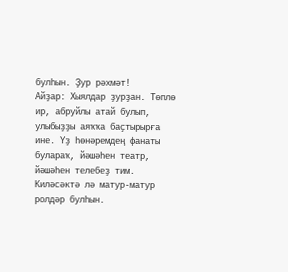булһын. Ҙур рәхмәт!
Айҙар: Хыялдар ҙурҙан. Төплө ир, абруйлы атай булып, улыбыҙҙы аяҡҡа баҫтырырға ине. Үҙ һөнәремдең фанаты булараҡ, йәшәһен театр, йәшәһен телебеҙ тим. Киләсәктә лә матур-матур ролдәр булһын.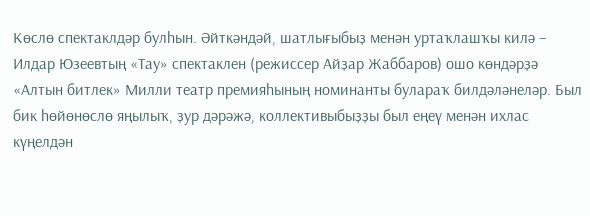Көслө спектаклдәр булһын. Әйткәндәй, шатлығыбыҙ менән уртаҡлашҡы килә – Илдар Юзеевтың «Тау» спектаклен (режиссер Айҙар Жаббаров) ошо көндәрҙә «Алтын битлек» Милли театр премияһының номинанты булараҡ билдәләнеләр. Был бик һөйөнөслө яңылыҡ, ҙур дәрәжә, коллективыбыҙҙы был еңеү менән ихлас күңелдән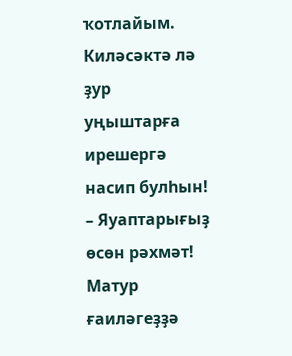ҡотлайым. Киләсәктә лә ҙур уңыштарға ирешергә насип булһын!
– Яуаптарығыҙ өсөн рәхмәт! Матур ғаиләгеҙҙә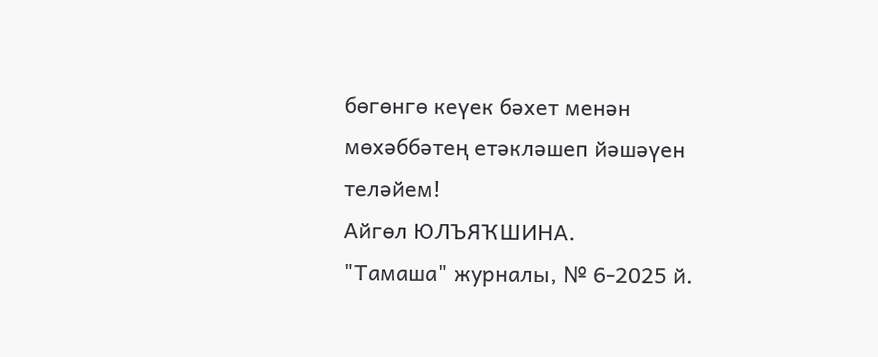бөгөнгө кеүек бәхет менән мөхәббәтең етәкләшеп йәшәүен теләйем!
Айгөл ЮЛЪЯҠШИНА.
"Тамаша" журналы, № 6-2025 й.